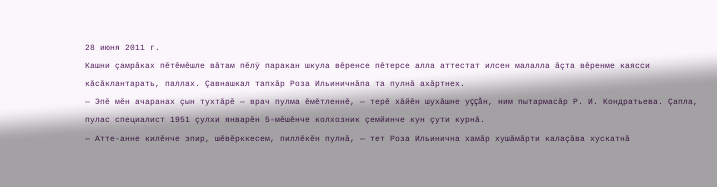28 июня 2011 г.
Кашни çамрăках пĕтĕмĕшле вăтам пĕлÿ паракан шкула вĕренсе пĕтерсе алла аттестат илсен малалла ăçта вĕренме каясси кăсăклантарать, паллах. Çавнашкал тапхăр Роза Ильиничнăпа та пулнă ахăртнех.
— Эпĕ мĕн ачаранах çын тухтăрĕ — врач пулма ĕмĕтленнĕ, — терĕ хăйĕн шухăшне уççăн, ним пытармасăр Р. И. Кондратьева. Çапла, пулас специалист 1951 çулхи январĕн 5-мĕшĕнче колхозник çемйинче кун çути курнă.
— Атте-анне килĕнче эпир, шĕвĕрккесем, пиллĕкĕн пулнă, — тет Роза Ильинична хамăр хушăмăрти калаçăва хускатнă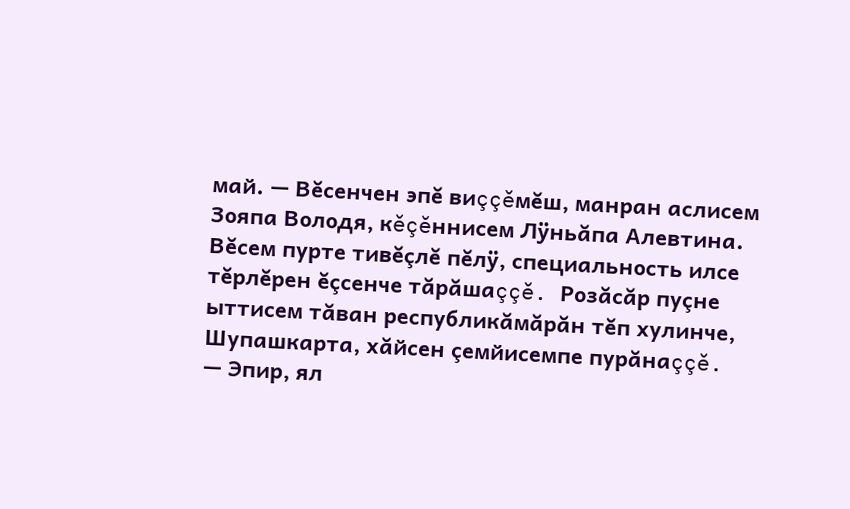май. — Вĕсенчен эпĕ виççĕмĕш, манран аслисем Зояпа Володя, кĕçĕннисем Лÿньăпа Алевтина.
Вĕсем пурте тивĕçлĕ пĕлÿ, специальность илсе тĕрлĕрен ĕçсенче тăрăшаççĕ. Розăсăр пуçне ыттисем тăван республикăмăрăн тĕп хулинче, Шупашкарта, хăйсен çемйисемпе пурăнаççĕ.
— Эпир, ял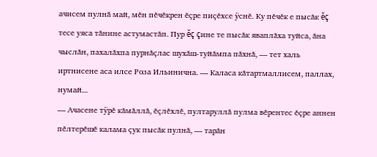ачисем пулнă май, мĕн пĕчĕкрен ĕçре пиçĕхсе ÿснĕ. Ку пĕчĕк е пысăк ĕç тесе уяса тăнине астумастăп. Пур ĕç çине те пысăк яваплăха туйса, ăна чыслăн, пахалăхпа пурнăçлас шухăш-туйăмпа пăхнă, — тет халь иртнисене аса илсе Роза Ильинична. — Каласа кăтартмаллисем, паллах, нумай...
— Ачасене тÿрĕ кăмăллă, ĕçлĕхлĕ, пултаруллă пулма вĕрентес ĕçре аннен пĕлтерĕшĕ калама çук пысăк пулнă, — тарăн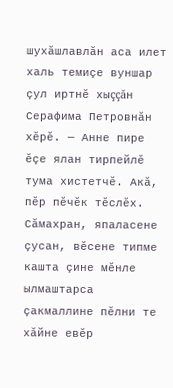шухăшлавлăн аса илет халь темиçе вуншар çул иртнĕ хыççăн Серафима Петровнăн хĕрĕ. — Анне пире ĕçе ялан тирпейлĕ тума хистетчĕ. Акă, пĕр пĕчĕк тĕслĕх. Сăмахран, япаласене çусан, вĕсене типме кашта çине мĕнле ылмаштарса çакмаллине пĕлни те хăйне евĕр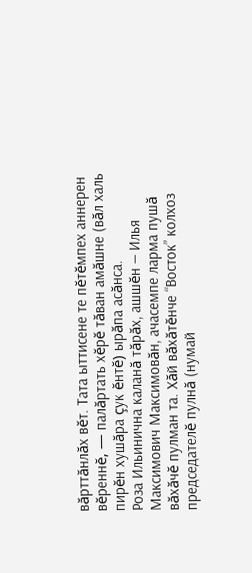вăрттăнлăх вĕт. Тата ыттисене те пĕтĕмпех аннерен вĕреннĕ, — палăртать хĕрĕ тăван амăшне (вăл халь пирĕн хушăра çук ĕнтĕ) ырăпа асăнса.
Роза Ильинична каланă тăрăх, ашшĕн — Илья Максимович Максимовăн, ачасемпе ларма пушă вăхăчĕ пулман та. Хăй вăхăтĕнче “Восток” колхоз председателĕ пулнă (нумай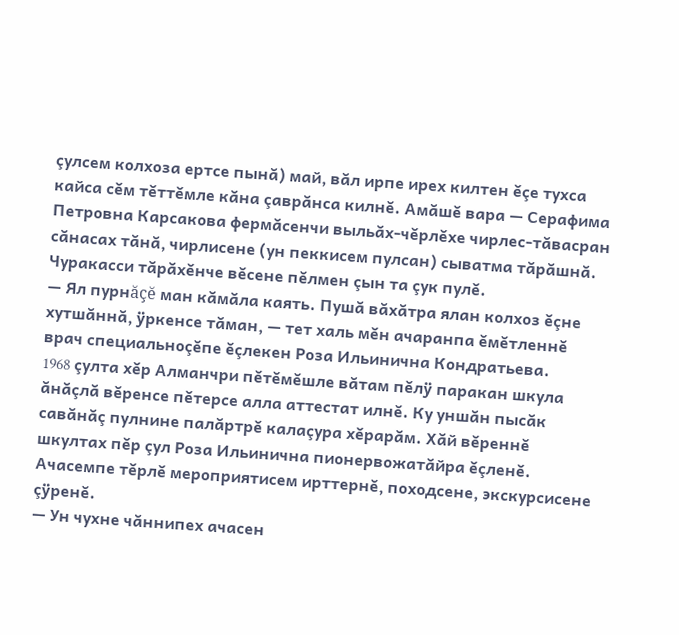çулсем колхоза ертсе пынă) май, вăл ирпе ирех килтен ĕçе тухса кайса сĕм тĕттĕмле кăна çаврăнса килнĕ. Амăшĕ вара — Серафима Петровна Карсакова фермăсенчи выльăх-чĕрлĕхе чирлес-тăвасран сăнасах тăнă, чирлисене (ун пеккисем пулсан) сыватма тăрăшнă. Чуракасси тăрăхĕнче вĕсене пĕлмен çын та çук пулĕ.
— Ял пурнăçĕ ман кăмăла каять. Пушă вăхăтра ялан колхоз ĕçне хутшăннă, ÿркенсе тăман, — тет халь мĕн ачаранпа ĕмĕтленнĕ врач специальноçĕпе ĕçлекен Роза Ильинична Кондратьева.
1968 çулта хĕр Алманчри пĕтĕмĕшле вăтам пĕлÿ паракан шкула ăнăçлă вĕренсе пĕтерсе алла аттестат илнĕ. Ку уншăн пысăк савăнăç пулнине палăртрĕ калаçура хĕрарăм. Хăй вĕреннĕ шкултах пĕр çул Роза Ильинична пионервожатăйра ĕçленĕ. Ачасемпе тĕрлĕ мероприятисем ирттернĕ, походсене, экскурсисене çÿренĕ.
— Ун чухне чăннипех ачасен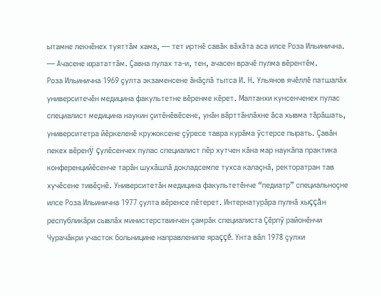ытамне лекнĕнех туяттăм хама, — тет иртнĕ савăк вăхăта аса илсе Роза Ильинична. — Ачасене юрататтăм. Çавна пулах та-и, тен, ачасен врачĕ пулма вĕрентĕм.
Роза Ильинична 1969 çулта экзаменсене ăнăçлă тытса И. Н. Ульянов ячĕллĕ патшалăх университечĕн медицина факультетне вĕренме кĕрет. Малтанхи кунсенченех пулас специалист медицина наукин çитĕнĕвĕсене, унăн вăрттăнлăхне ăса хывма тăрăшать, университетра йĕркеленĕ кружоксене çÿресе тавра курăма ÿстерсе пырать. Çавăн пекех вĕренÿ çулĕсенчех пулас специалист пĕр хутчен кăна мар наукăпа практика конференцийĕсенче тарăн шухăшлă докладсемпе тухса калаçнă, ректоратран тав хучĕсене тивĕçнĕ. Университетăн медицина факультетĕнче “педиатр” специальноçне илсе Роза Ильинична 1977 çулта вĕренсе пĕтерет. Интернатурăра пулнă хыççăн республикăри сывлăх министерствинчен çамрăк специалиста Çĕрпÿ районĕнчи Чурачăкри участок больницине направленипе яраççĕ. Унта вăл 1978 çулхи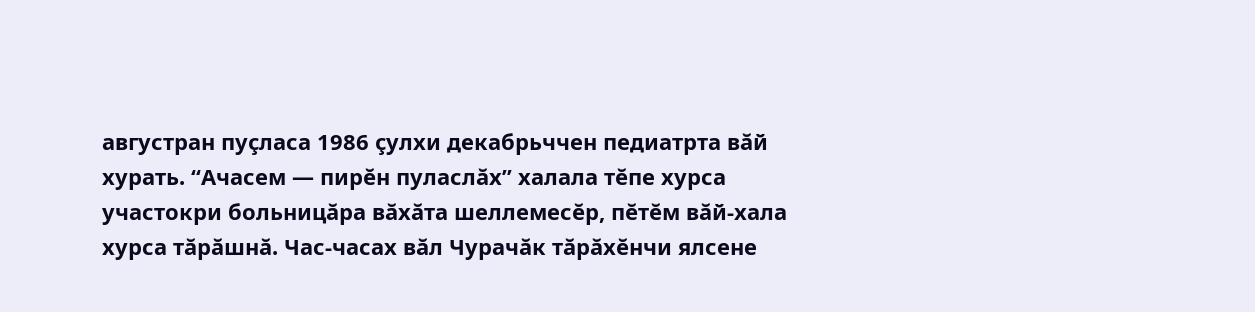августран пуçласа 1986 çулхи декабрьччен педиатрта вăй хурать. “Ачасем — пирĕн пуласлăх” халала тĕпе хурса участокри больницăра вăхăта шеллемесĕр, пĕтĕм вăй-хала хурса тăрăшнă. Час-часах вăл Чурачăк тăрăхĕнчи ялсене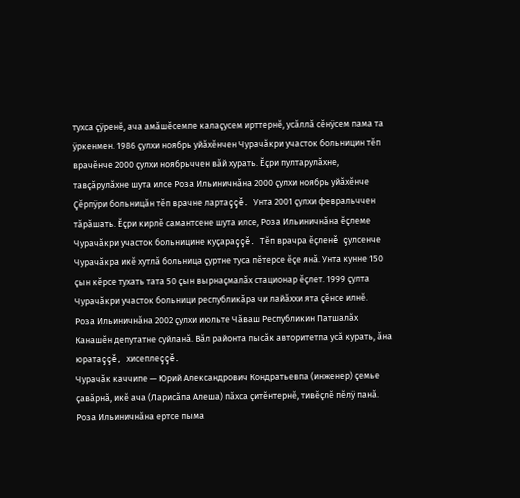тухса çÿренĕ, ача амăшĕсемпе калаçусем ирттернĕ, усăллă сĕнÿсем пама та ÿркенмен. 1986 çулхи ноябрь уйăхĕнчен Чурачăкри участок больницин тĕп врачĕнче 2000 çулхи ноябрьччен вăй хурать. Ĕçри пултарулăхне, тавçăрулăхне шута илсе Роза Ильиничнăна 2000 çулхи ноябрь уйăхĕнче Çĕрпÿри больницăн тĕп врачне лартаççĕ. Унта 2001 çулхи февральччен тăрăшать. Ĕçри кирлĕ самантсене шута илсе, Роза Ильиничнăна ĕçлеме Чурачăкри участок больницине куçараççĕ. Тĕп врачра ĕçленĕ çулсенче Чурачăкра икĕ хутлă больница çуртне туса пĕтерсе ĕçе янă. Унта кунне 150 çын кĕрсе тухать тата 50 çын вырнаçмалăх стационар ĕçлет. 1999 çулта Чурачăкри участок больници республикăра чи лайăххи ята çĕнсе илнĕ.
Роза Ильиничнăна 2002 çулхи июльте Чăваш Республикин Патшалăх Канашĕн депутатне суйланă. Вăл районта пысăк авторитетпа усă курать, ăна юратаççĕ, хисеплеççĕ.
Чурачăк каччипе — Юрий Александрович Кондратьевпа (инженер) çемье çавăрнă, икĕ ача (Ларисăпа Алеша) пăхса çитĕнтернĕ, тивĕçлĕ пĕлÿ панă.
Роза Ильиничнăна ертсе пыма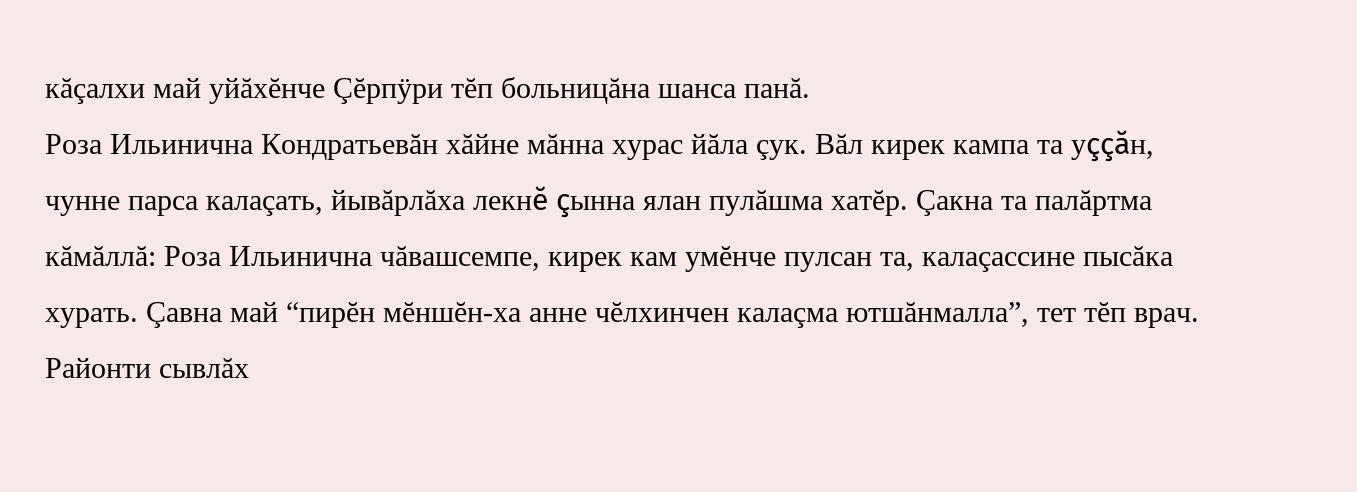кăçалхи май уйăхĕнче Çĕрпÿри тĕп больницăна шанса панă.
Роза Ильинична Кондратьевăн хăйне мăнна хурас йăла çук. Вăл кирек кампа та уççăн, чунне парса калаçать, йывăрлăха лекнĕ çынна ялан пулăшма хатĕр. Çакна та палăртма кăмăллă: Роза Ильинична чăвашсемпе, кирек кам умĕнче пулсан та, калаçассине пысăка хурать. Çавна май “пирĕн мĕншĕн-ха анне чĕлхинчен калаçма ютшăнмалла”, тет тĕп врач.
Районти сывлăх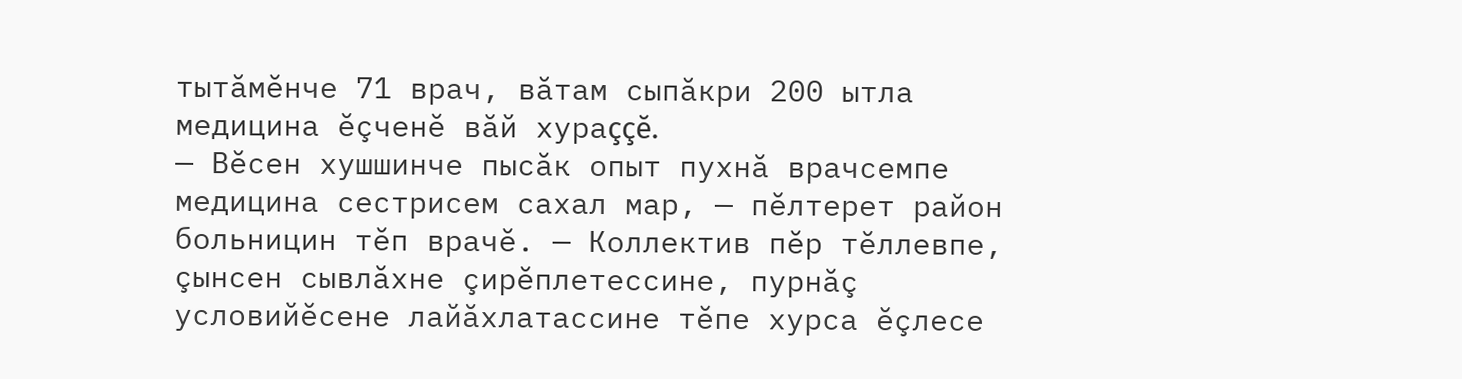тытăмĕнче 71 врач, вăтам сыпăкри 200 ытла медицина ĕçченĕ вăй хураççĕ.
— Вĕсен хушшинче пысăк опыт пухнă врачсемпе медицина сестрисем сахал мар, — пĕлтерет район больницин тĕп врачĕ. — Коллектив пĕр тĕллевпе, çынсен сывлăхне çирĕплетессине, пурнăç условийĕсене лайăхлатассине тĕпе хурса ĕçлесе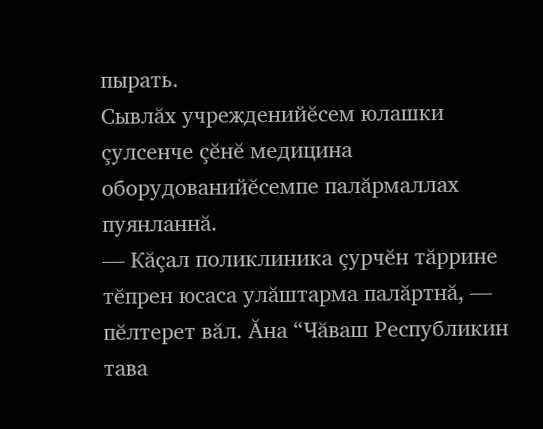пырать.
Сывлăх учрежденийĕсем юлашки çулсенче çĕнĕ медицина оборудованийĕсемпе палăрмаллах пуянланнă.
— Кăçал поликлиника çурчĕн тăррине тĕпрен юсаса улăштарма палăртнă, — пĕлтерет вăл. Ăна “Чăваш Республикин тава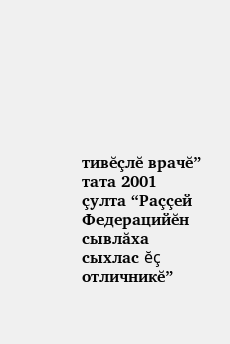тивĕçлĕ врачĕ” тата 2001 çулта “Раççей Федерацийĕн сывлăха сыхлас ĕç отличникĕ”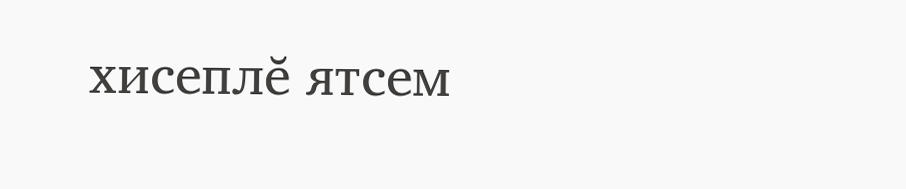хисеплĕ ятсем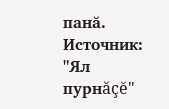панă.
Источник: "Ял пурнăçĕ"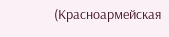(Красноармейская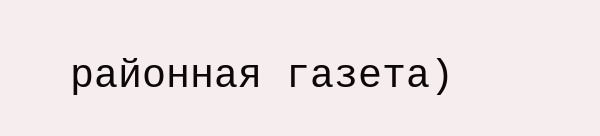районная газета)